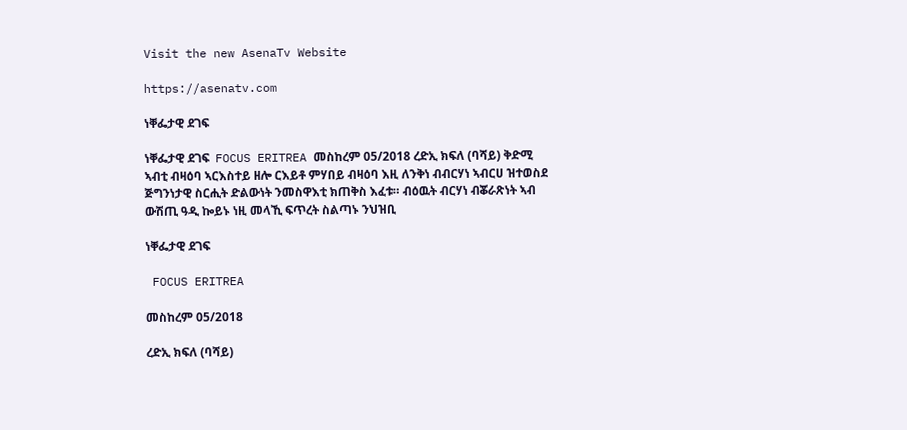Visit the new AsenaTv Website

https://asenatv.com

ነቐፌታዊ ደገፍ

ነቐፌታዊ ደገፍ  FOCUS ERITREA መስከረም 05/2018 ረድኢ ክፍለ (ባሻይ) ቅድሚ ኣብቲ ብዛዕባ ኣርእስተይ ዘሎ ርእይቶ ምሃበይ ብዛዕባ እዚ ለንቅነ ብብርሃነ ኣብርሀ ዝተወስደ ጅግንነታዊ ስርሒት ድልውነት ንመስዋእቲ ክጠቅስ እፈቱ። ብዕዉት ብርሃነ ብቖራጽነት ኣብ ውሽጢ ዓዲ ኰይኑ ነዚ መላኺ ፍጥረት ስልጣኑ ንህዝቢ

ነቐፌታዊ ደገፍ

 FOCUS ERITREA

መስከረም 05/2018

ረድኢ ክፍለ (ባሻይ)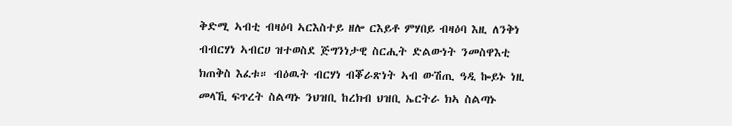ቅድሚ ኣብቲ ብዛዕባ ኣርእስተይ ዘሎ ርእይቶ ምሃበይ ብዛዕባ እዚ ለንቅነ ብብርሃነ ኣብርሀ ዝተወስደ ጅግንነታዊ ስርሒት ድልውነት ንመስዋእቲ ክጠቅስ እፈቱ። ብዕዉት ብርሃነ ብቖራጽነት ኣብ ውሽጢ ዓዲ ኰይኑ ነዚ መላኺ ፍጥረት ስልጣኑ ንህዝቢ ከረክብ ህዝቢ ኤርትራ ክኣ ስልጣኑ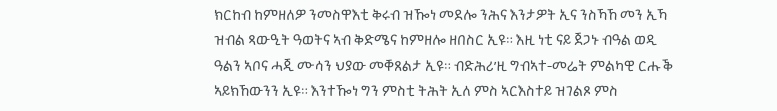ክርከብ ከምዘለዎ ንመስዋእቲ ቅሩብ ዝዀነ መደሎ ንሕና እንታዎት ኢና ንስኻኸ መን ኢኻ ዝብል ጻውዒት ዓወትና ኣብ ቅድሜና ከምዘሎ ዘበስር ኢዩ። እዚ ነቲ ናይ ጀጋኑ ብዓል ወዲ ዓልን ኣቦና ሓጂ ሙሳን ህያው መቐጸልታ ኢዩ። ብድሕሪ’ዚ ግብኣተ-መሬት ምልካዊ ርሑቕ ኣይክኸውንን ኢዩ። እንተዀነ ግን ምስቲ ትሕት ኢለ ምስ ኣርእስተይ ዝገልጾ ምስ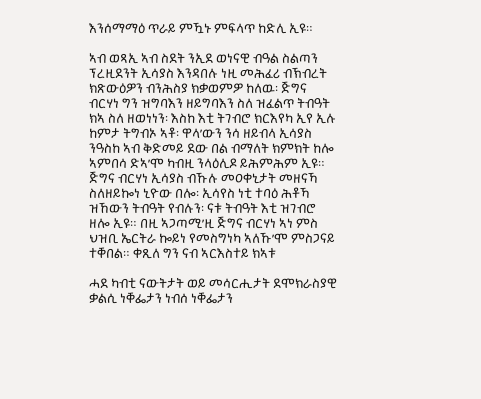እንሰማማዕ ጥራይ ምዃኑ ምፍላጥ ከድሊ ኢዩ።

ኣብ ወጻኢ ኣብ ስደት ንኢደ ወነናዊ ብዓል ስልጣን ፕረዚደንት ኢሳያስ እንዳበሉ ነዚ መሕፈሪ ብኽብረት ክጽውዕዎን ብንሕስያ ክቃወምዎ ከለዉ፡ ጅግና ብርሃነ ግን ዝግባእን ዘይግባእን ስለ ዝፈልጥ ትብዓት ክኣ ስለ ዘወነነን፡ እስከ እቲ ትገብሮ ክርእየካ ኢየ ኢሉ ከምታ ትግብኦ ኣቶ፡ ዋላ’ውን ንሳ ዘይብላ ኢሳያስ ንዓስከ ኣብ ቅድመይ ደው በል ብማለት ክምክት ከሎ ኣምበሳ ድኣ’ሞ ካብዚ ንላዕሊዶ ይሕምሕም ኢዩ። ጅግና ብርሃነ ኢሳያስ ብኹሉ መዐቀኒታት መዘናኻ ስለዘይኰነ ኒዮው በሎ፡ ኢሳየስ ነቲ ተባዕ ሕቶኻ ዝኸውን ትብዓት የብሉን፡ ናቱ ትብዓት እቲ ዝገብሮ ዘሎ ኢዩ። በዚ ኣጋጣሚ’ዚ ጅግና ብርሃነ ኣነ ምስ ህዝቢ ኤርትራ ኰይነ የመስግነካ ኣለኹ’ሞ ምስጋናይ ተቐበል። ቀጺለ ግን ናብ ኣርእስተይ ክኣቱ

ሓደ ካብቲ ናውትታት ወይ መሳርሒታት ደሞክራስያዊ ቃልሲ ነቐፌታን ነብሰ ነቐፌታን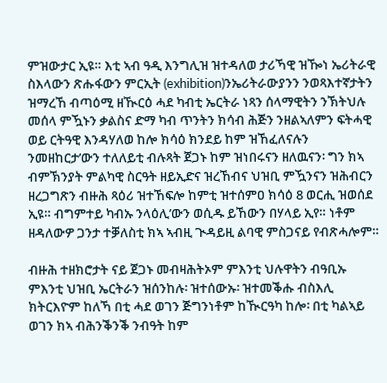ምዝውታር ኢዩ። እቲ ኣብ ዓዲ እንግሊዝ ዝተዳለወ ታሪኻዊ ዝዀነ ኤሪትራዊ ስእላውን ጽሑፋውን ምርኢት (exhibition)ንኤሪትራውያንን ንወጻእተኛታትን ዝማረኸ ብጣዕሚ ዘዂርዕ ሓደ ካብቲ ኤርትራ ነጻን ሰላማዊትን ንኽትህሉ መሰላ ምዃኑን ቃልስና ድማ ካብ ጥንትን ክሳብ ሕጅን ንዘልኣለምን ፍትሓዊ ወይ ርትዓዊ እንዳሃለወ ከሎ ክሳዕ ክንደይ ከም ዝኸፈለናሉን ንመዘከርታ’ውን ተለለይቲ ብሉጻት ጀጋኑ ከም ዝነበሩናን ዘለዉናን፡ ግን ክኣ ብምኽንያት ምልካዊ ስርዓት ዘይኢድና ዝረኸብና ህዝቢ ምዃንናን ዝሕብርን ዘረጋግጽን ብዙሕ ጻዕሪ ዝተኸፍሎ ከምቲ ዝተሰምዐ ክሳዕ 8 ወርሒ ዝወሰደ ኢዩ። ብግምተይ ካብኡ ንላዕሊ’ውን ወሲዱ ይኸውን በሃላይ ኢየ። ነቶም ዘዳለውዎ ጋንታ ተቓለስቲ ክኣ ኣብዚ ጒዳይዚ ልባዊ ምስጋናይ የብጽሓሎም።

ብዙሕ ተዘክሮታት ናይ ጀጋኑ መብዛሕትኦም ምእንቲ ህሉዋትን ብዓቢኡ ምእንቲ ህዝቢ ኤርትራን ዝሰንከሉ፡ ዝተሰውኡ፡ ዝተመቕሑ ብስእሊ ክትርእዮም ከለኻ በቲ ሓደ ወገን ጅግንነቶም ከዂርዓካ ከሎ፡ በቲ ካልኣይ ወገን ክኣ ብሕንቕንቕ ንብዓት ከም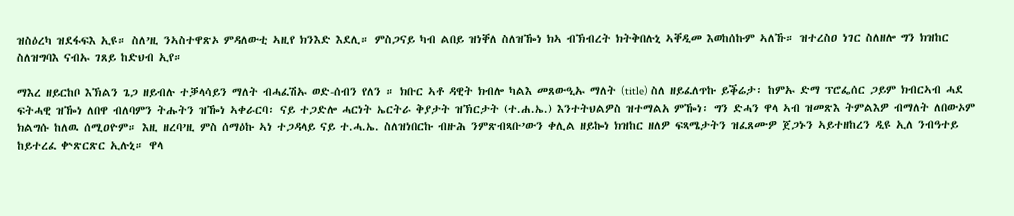ዝስዕረካ ዝደፋፍእ ኢዩ። ስለ’ዚ ንኣስተዋጽኦ ምዳለውቲ ኣዚየ ክንእድ እደሊ። ምስጋናይ ካብ ልበይ ዝነቐለ ስለዝዀነ ክኣ ብኽብረት ክትቅበሉኒ ኣቐዲመ እወከሰኩም ኣለኹ። ዝተረስዐ ነገር ስለዘሎ ግን ክዝከር ስለዝግባእ ናብኡ ገጸይ ከድህብ ኢየ።

ማእረ ዘይርከቦ እኽልን ጌጋ ዘይብሉ ተቓላሳይን ማለት ብሓፈሽኡ ወድ-ሰብን የለን ። ክቡር ኣቶ ዳዊት ክብሎ ካልእ መጸውዒኡ ማለት (title) ስለ ዘይፈለጥኩ ይቕሬታ፡ ከምኡ ድማ ፕሮፌሰር ጋይም ክብርኣብ ሓደ ፍትሓዊ ዝዀነ ለበዋ ብለባምን ትሑትን ዝዀነ ኣቀራርባ፡ ናይ ተጋድሎ ሓርነት ኤርትራ ቅያታት ዝኽርታት (ተ.ሐ.ኤ.) እንተትህልዎስ ዝተማልአ ምዀነ፡ ግን ድሓን ዋላ ኣብ ዝመጽእ ትምልእዎ ብማለት ለበውኦም ክልግሱ ከለዉ ሰሚዐዮም። እዚ ዘረባ’ዚ ምስ ሰማዕኩ ኣነ ተጋዳላይ ናይ ተ.ሓ.ኤ. ስለዝነበርኩ ብዙሕ ንምጽብጻቡ’ውን ቀሊል ዘይኰነ ክዝከር ዘለዎ ፍጻሜታትን ዝፈጸሙዎ ጀጋኑን ኣይተዘከረን ዲዩ ኢለ ንብዓተይ ከይተረፈ ቍጽርጽር ኢሉኒ። ዋላ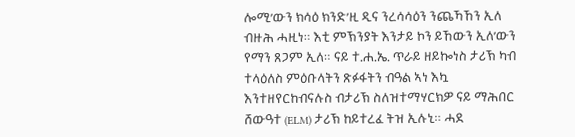ሎሚ’ውን ክሳዕ ክንድ’ዚ ዲና ንረሳሳዕን ንጨኻኸን ኢለ ብዙሕ ሓዚነ። እቲ ምኽንያት እንታይ ኮን ይኸውን ኢለ’ውን የማን ጸጋም ኢለ። ናይ ተ.ሐ.ኤ. ጥራይ ዘይኰነስ ታሪኽ ካብ ተላዕለስ ምዕቡላትን ጽፉፋትን ብዓል ኣነ እኳ እንተዘየርከብናሉስ ብታሪኽ ስለዝተማሃርክዎ ናይ ማሕበር ሸውዓተ (ELM) ታሪኽ ከይተረፈ ትዝ ኢሉኒ። ሓደ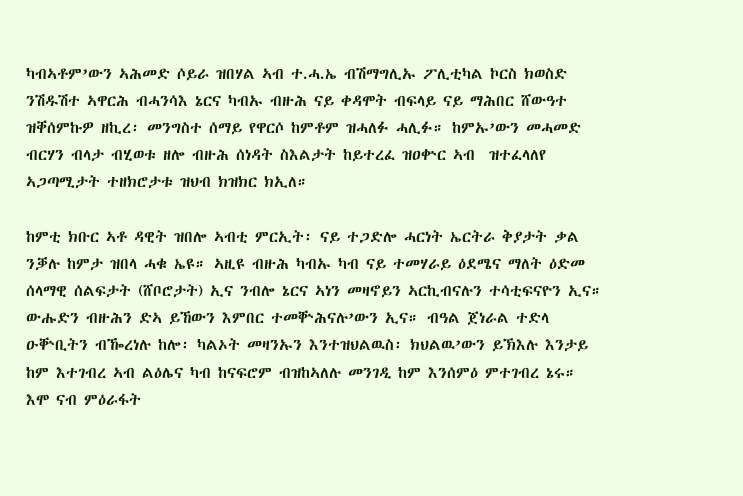ካብኣቶም’ውን ኣሕመድ ሶይራ ዝበሃል ኣብ ተ.ሓ.ኤ ብሽማግሊኡ ፖሊቲካል ኮርስ ክወስድ ንሽዱሽተ ኣዋርሕ ብሓንሳእ ኔርና ካብኡ ብዙሕ ናይ ቀዳሞት ብፍላይ ናይ ማሕበር ሸውዓተ ዝቐሰምኩዎ ዘኪረ፡ መንግስተ ሰማይ የዋርሶ ከምቶም ዝሓለፉ ሓሊፉ። ከምኡ’ውን መሓመድ ብርሃን ብላታ ብሂወቱ ዘሎ ብዙሕ ሰነዳት ስእልታት ከይተረፈ ዝዐቍር ኣብ  ዝተፈላለየ ኣጋጣሚታት ተዘክሮታቱ ዝህብ ክዝክር ክኢለ።

ከምቲ ክቡር ኣቶ ዳዊት ዝበሎ ኣብቲ ምርኢት፡ ናይ ተጋድሎ ሓርነት ኤርትራ ቅያታት ቃል ንቓሉ ከምታ ዝበላ ሓቁ ኤዩ። ኣዚዩ ብዙሕ ካብኡ ካብ ናይ ተመሃራይ ዕደሜና ማለት ዕድመ ሰላማዊ ሰልፍታት (ሸቦሮታት) ኢና ንብሎ ኔርና ኣነን መዛኖይን ኣርኪብናሉን ተሳቲፍናዮን ኢና። ውሑድን ብዙሕን ድኣ ይኸውን እምበር ተመቝሕናሉ’ውን ኢና። ብዓል ጀነራል ተድላ ዑቝቢትን ብዀረነሉ ከሎ፡ ካልኦት መዛንኡን እንተዝህልዉስ፡ ክህልዉ’ውን ይኽእሉ እንታይ ከም እተገብረ ኣብ ልዕሌና ካብ ከናፍሮም ብዝከኣለሉ መንገዲ ከም እንሰምዕ ምተገብረ ኔሩ። እሞ ናብ ምዕራፋት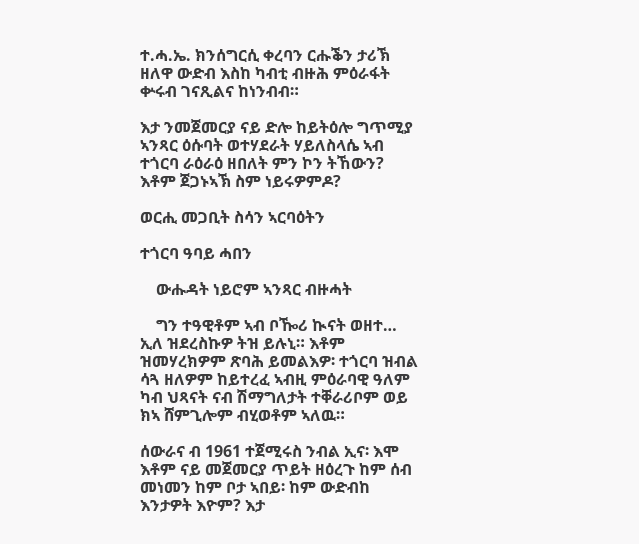ተ.ሓ.ኤ. ክንሰግርሲ ቀረባን ርሑቕን ታሪኽ ዘለዋ ውድብ እስከ ካብቲ ብዙሕ ምዕራፋት ቍሩብ ገናጺልና ከነንብብ።

እታ ንመጀመርያ ናይ ድሎ ከይትዕሎ ግጥሚያ ኣንጻር ዕሱባት ወተሃደራት ሃይለስላሴ ኣብ ተጎርባ ራዕራዕ ዘበለት ምን ኮን ትኸውን? እቶም ጀጋኑኣኽ ስም ነይሩዎምዶ?

ወርሒ መጋቢት ስሳን ኣርባዕትን

ተጎርባ ዓባይ ሓበን

    ውሑዳት ነይሮም ኣንጻር ብዙሓት

    ግን ተዓዊቶም ኣብ ቦዀሪ ኲናት ወዘተ… ኢለ ዝደረስኩዎ ትዝ ይሉኒ። እቶም ዝመሃረክዎም ጽባሕ ይመልእዎ፡ ተጎርባ ዝብል ሳጓ ዘለዎም ከይተረፈ ኣብዚ ምዕራባዊ ዓለም ካብ ህጻናት ናብ ሽማግለታት ተቐራሪቦም ወይ ክኣ ሸምጊሎም ብሂወቶም ኣለዉ።

ሰውራና ብ 1961 ተጀሚሩስ ንብል ኢና፡ እሞ እቶም ናይ መጀመርያ ጥይት ዘዕረጉ ከም ሰብ መነመን ከም ቦታ ኣበይ፡ ከም ውድብከ እንታዎት እዮም? እታ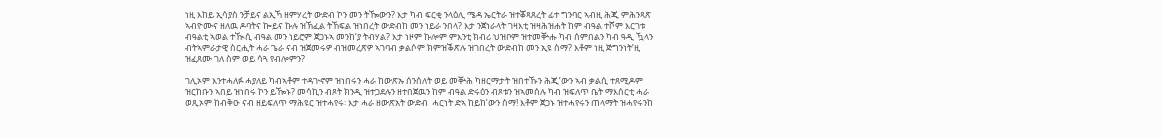ነዚ እከይ ኢሳያስ ንቻይና ልኢኻ ዘምሃረት ውድብ ኮን መን ትዀውን? እታ ካብ ፍርቂ ንላዕሊ ሜዳ ኤርትራ ዝተቖጻጸረት ፊተ ግንባር ኣብዚ ሕጂ ምሕንጻጽ ኣብዮሙና ዘለዉ ዶባትና ኰይና ኩሉ ዝኽፈል ትኸፍል ዝነበረት ውድብከ መን ነይራ ንበላ? እታ ንጀነራላት ገዛእቲ ዝዛሕዝሐት ከም ብዓል ተሾም እርገቱ ብዓልቲ ኣወል ተዂሲ ብዓል መን ነይሮም ጀጋኑኣ መንከ’ያ ትብሃል? እታ ነዞም ኩሎም ምእንቲ ክብሪ ህዝቦም ዝተመቝሑ ካብ ሰምበልን ካብ ዓዲ ዃላን ብትኣምራታዊ ስርሒት ሓራ ጌራ ናብ ዝጀመሩዎ ብዝመረጽዎ ኣገባብ ቃልሶም ክምዝቕጽሉ ዝገበረት ውድብከ መን ኢዩ ስማ? እቶም ነዚ ጅግንነት’ዚ ዝፈጸሙ ገለ ስም ወይ ሳጓ የብሎምን?

ገሊኦም እንተሓለፉ ሓያለይ ካብኣቶም ተዳጒኖም ዝነበሩን ሓራ ከውጽኡ ሰንሰለት ወይ መቝሕ ካዘርማታት ዝበተኹን ሕጂ’ውን ኣብ ቃልሲ ተጸሚዶም ዝርከቡን ኣበይ ዝነበሩ ኮን ይዀኑ? መሳኪን ብጾት ክንዲ ዝተጋደሉን ዘተበጀዉን ከም ብዓል ድሩዕን ብጾቱን ዝኣመሰሉ ካብ ዝፍለጥ ቤት ማእሰርቲ ሓራ ወጺኦም ከብቅዑ ናብ ዘይፍለጥ ማሕዩር ዝተሓየሩ፡ እታ ሓራ ዘውጽአት ውድብ  ሓርነት ድኣ ከይከ’ውን ስማ! እቶም ጀጋኑ ዝተሓየሩን ጠላማት ዝሓየሩንከ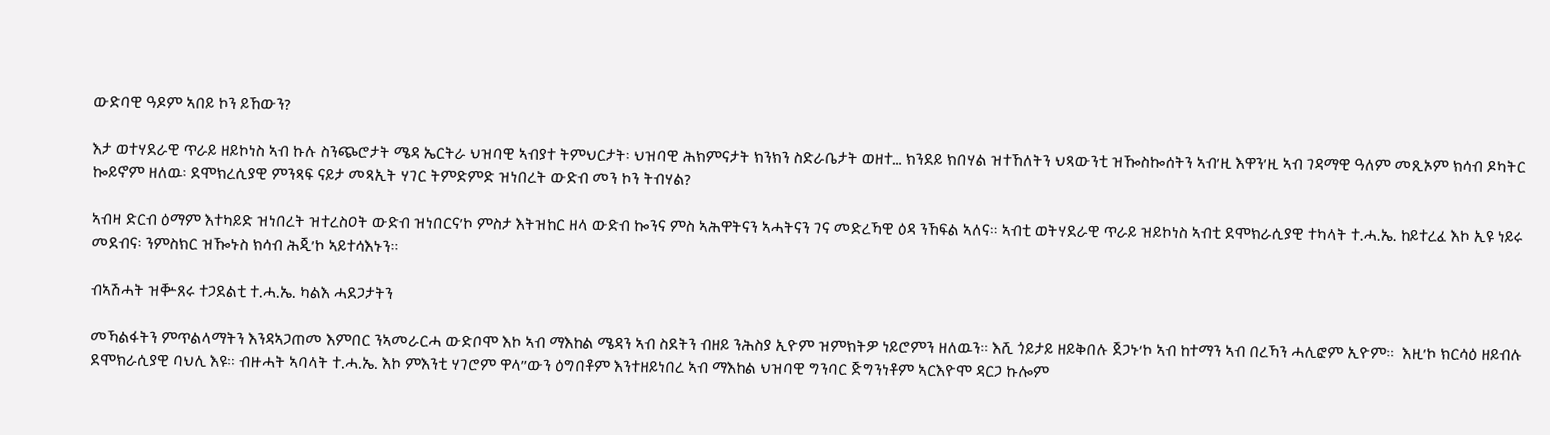ውድባዊ ዓዶም ኣበይ ኮን ይኸውን?

እታ ወተሃደራዊ ጥራይ ዘይኮነስ ኣብ ኩሉ ስንጭሮታት ሜዳ ኤርትራ ህዝባዊ ኣብያተ ትምህርታት፡ ህዝባዊ ሕክምናታት ክንክን ስድራቤታት ወዘተ… ክንደይ ክበሃል ዝተኸለትን ህጻውንቲ ዝዀስኰሰትን ኣብ’ዚ እዋን’ዚ ኣብ ገዳማዊ ዓለም መጺኦም ክሳብ ዶካትር ኰይኖም ዘለዉ፡ ደሞክረሲያዊ ምንጻፍ ናይታ መጻኢት ሃገር ትምድምድ ዝነበረት ውድብ መን ኮን ትብሃል?

ኣብዛ ድርብ ዕማም እተካይድ ዝነበረት ዝተረስዐት ውድብ ዝነበርና’ኮ ምስታ እትዝከር ዘላ ውድብ ኰንና ምስ ኣሕዋትናን ኣሓትናን ገና መድረኻዊ ዕዳ ንኸፍል ኣለና። ኣብቲ ወትሃደራዊ ጥራይ ዝይኮነስ ኣብቲ ደሞክራሲያዊ ተካላት ተ.ሓ.ኤ. ከይተረፈ እኮ ኢዩ ነይሩ መደብና፡ ንምስክር ዝዀኑስ ክሳብ ሕጂ’ኮ ኣይተሳእኑን።

ብኣሽሓት ዝቝጸሩ ተጋደልቲ ተ.ሓ.ኤ. ካልእ ሓደጋታትን

መኻልፋትን ምጥልላማትን እንዳኣጋጠመ እምበር ንኣመራርሓ ውድቦሞ እኮ ኣብ ማእከል ሜዳን ኣብ ስደትን ብዘይ ንሕስያ ኢዮም ዝምክትዎ ነይሮምን ዘለዉን። እሺ ጎይታይ ዘይቅበሉ ጀጋኑ‘ኮ ኣብ ከተማን ኣብ በረኻን ሓሊፎም ኢዮም።  እዚ’ኮ ክርሳዕ ዘይብሉ ደሞክራሲያዊ ባህሊ እዩ። ብዙሓት ኣባላት ተ.ሓ.ኤ. እኮ ምእንቲ ሃገሮም ዋላ’’ውን ዕግበቶም እንተዘይነበረ ኣብ ማእከል ህዝባዊ ግንባር ጅግንነቶም ኣርእዮሞ ዳርጋ ኩሎም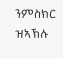ንምስክር ዝኣኽሉ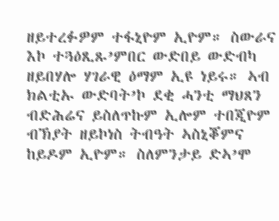ዘይተረፉዎም ተፋኒዮም ኢዮም። ስውራና እኮ ተጓዕጺጹ’ምበር ውድበይ ውድብካ ዘይበሃሎ ሃገራዊ ዕማም ኢዩ ነይሩ። ኣብ ክልቲኡ ውድባት’ኮ ደቂ ሓንቲ ማህጸን ብድሕሬና ይስለጥኩም ኢሎም ተበጂዮም ብኽያት ዘይኮነስ ትብዓት ኣስኒቖምና ከይዶም ኢዮም። ስለምንታይ ድኣ’ሞ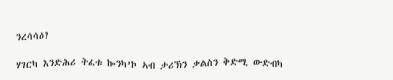ንረሳሳዕ?

ሃገርካ እንድሕሪ ትፈቱ ኰንካ’ኮ ኣብ ታሪኽን ቃልስን ቅድሚ ውድብካ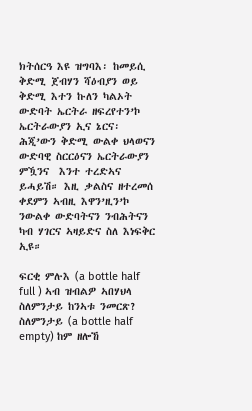ክትሰርዓ እዩ ዝግባእ፡ ከመይሲ ቅድሚ ጀብሃን ሻዕብያን ወይ ቅድሚ እተን ኩለን ካልኦት ውድባት ኤርትራ ዘፍረየተን’ኮ ኤርትራውያን ኢና ኔርና፡ ሕጂ’ውን ቅድሚ ውልቀ ህላወናን ውድባዊ ስርርዕናን ኤርትራውያን ምዃንና  እንተ ተረድኣና ይሓይሽ። እዚ ቃልስና ዘተረመሰ ቀደምን ኣብዚ እዋን’ዚን’ኮ ንውልቀ ውድባትናን ንብሕትናን ካብ ሃገርና ኣዛይድና ስለ እነፍቅር ኢዩ።

ፍርቂ ምሉእ (a bottle half full ) ኣብ ዝብልዎ ኣበሃህላ ስለምንታይ ከንኣቱ ንመርጽ? ስለምንታይ (a bottle half empty) ከም ዘሎኸ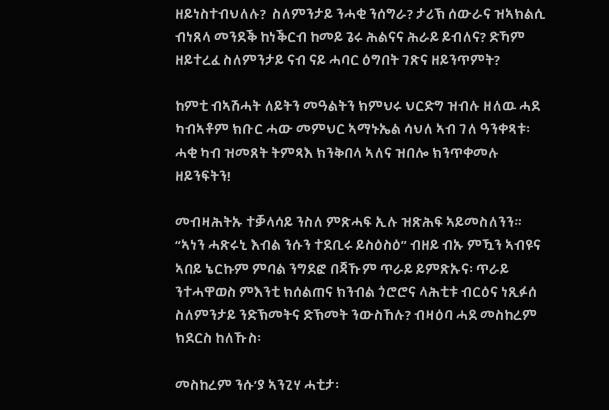ዘይነስተብህለሉ?  ስለምንታይ ንሓቂ ንሰግራ? ታሪኽ ሰውራና ዝኣክልሲ ብነጸላ መንደቕ ከነቕርብ ከመይ ጌሩ ሕልናና ሕራይ ይብለና? ድኻም ዘይተረፈ ስለምንታይ ናብ ናይ ሓባር ዕግበት ገጽና ዘይንጥምት?

ከምቲ ብኣሽሓት ለይትን መዓልትን ክምህሩ ህርድግ ዝብሉ ዘለዉ ሓደ ካብኣቶም ክቡር ሓው መምህር ኣማኑኤል ሳህለ ኣብ ገለ ዓንቀጻቱ፡ ሓቂ ካብ ዝመጸት ትምጻእ ክንቅበላ ኣለና ዝበሎ ክንጥቀመሉ ዘይንፍትን!

መብዛሕትኡ ተቓላሳይ ንስለ ምጽሓፍ ኢሉ ዝጽሕፍ ኣይመስለንን። “ኣነን ሓጽሩኒ እብል ንሱን ተደቢሩ ይስዕስዕ” ብዘይ ብኡ ምዃን ኣብዩና ኣበይ ኔርኩም ምባል ንግደፎ በጃኹም ጥራይ ይምጽኡና፡ ጥራይ ንተሓዋወስ ምእንቲ ክሰልጠና ክንብል ጎሮሮና ላሕቲቱ ብርዕና ነጺፉሰ ስለምንታይ ንድኽመትና ድኽመት ንውስኸሉ? ብዛዕባ ሓደ መስከረም ክደርስ ከለኹስ፡

መስከረም ንሱ’ያ ኣንጊሃ ሓቲታ፡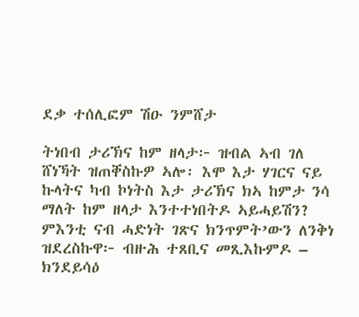ደቃ ተሰሊፎም ሽዑ ንምሸታ

ትነበብ ታሪኽና ከም ዘላታ፦ ዝብል ኣብ ገለ ሸነኻት ዝጠቐስኩዎ ኣሎ፡ እሞ እታ ሃገርና ናይ ኩላትና ካብ ኮነትስ እታ ታሪኽና ክኣ ከምታ ንሳ ማለት ከም ዘላታ እንተተነበትዶ ኣይሓይሽን? ምእንቲ ናብ ሓድነት ገጽና ክንጥምት’ውን ለንቅነ ዝደረስኩዋ፦ ብዙሕ ተጸቢና መጺእኩምዶ – ክንደይሳዕ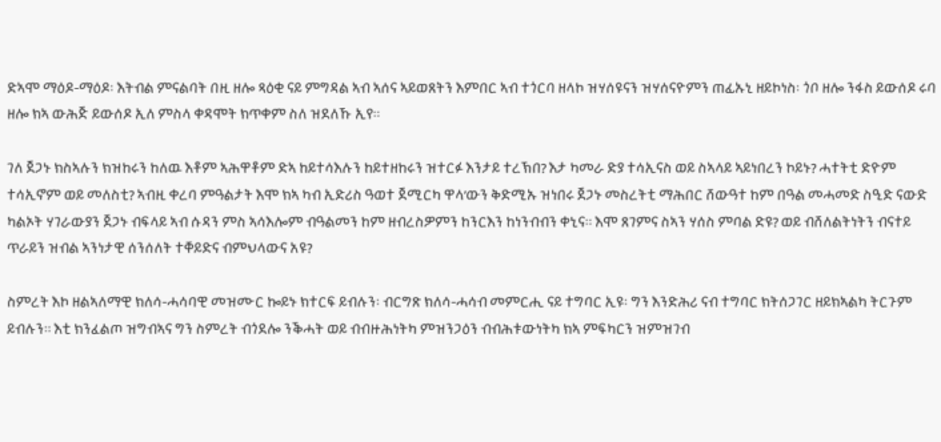ድኣሞ ማዕዶ-ማዕዶ፡ እትብል ምናልባት በዚ ዘሎ ጻዕቂ ናይ ምግዳል ኣብ ኣሰና ኣይወጸትን እምበር ኣብ ተጎርባ ዘላኮ ዝሃሰዩናን ዝሃሰናዮምን ጠፊኡኒ ዘይኮነስ፡ ጎቦ ዘሎ ንፋስ ይውሰዶ ሩባ ዘሎ ክኣ ውሕጅ ይውሰዶ ኢለ ምስላ ቀዳሞት ክጥቀም ስለ ዝደለኹ ኢየ።

ገለ ጀጋኑ ክስኣሉን ክዝከሩን ከለዉ እቶም ኣሕዋቶም ድኣ ከይተሳእሉን ከይተዘከሩን ዝተርፉ እንታይ ተረኽበ? እታ ካመራ ድያ ተሳኢናስ ወይ ስኣላይ ኣይነበረን ኮይኑ? ሓተትቲ ድዮም ተሳኢኖም ወይ መለስቲ? ኣብዚ ቀረባ ምዓልታት እሞ ክኣ ካብ ኢድሪስ ዓወተ ጀሚርካ ዋላ’ውን ቅድሚኡ ዝነበሩ ጀጋኑ መስረትቲ ማሕበር ሸውዓተ ከም በዓል መሓመድ ስዒድ ናውድ ካልኦት ሃገራውያን ጀጋኑ ብፍላይ ኣብ ሱዳን ምስ ኣሳእሎም ብዓልመን ከም ዘብረስዎምን ከንርእን ከነንብብን ቀኒና። እሞ ጸገምና ስኣን ሃሰስ ምባል ድዩ? ወይ ብሸለልትነትን ብናተይ ጥራይን ዝብል ኣንነታዊ ሰንሰለት ተቐይድና ብምህላውና አዩ?

ስምረት እኮ ዘልኣለማዊ ክለሳ-ሓሳባዊ መዝሙር ኰይኑ ክተርፍ ይብሉን፡ ብርግጽ ክለሳ-ሓሳብ መምርሒ ናይ ተግባር ኢዩ፡ ግን እንድሕሪ ናብ ተግባር ክትሰጋገር ዘይክኣልካ ትርጉም ይብሉን። እቲ ክንፈልጦ ዝግብኣና ግን ስምረት ብጎደሎ ንቕሓት ወይ ብብዙሕነትካ ምዝንጋዕን ብብሕቱውነትካ ክኣ ምፍካርን ዝምዝገብ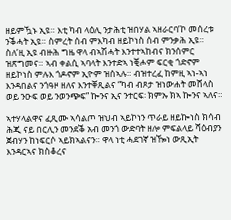ዘይምዃኑ ኢዩ። እቲ ካብ ላዕሊ ንታሕቲ ዝበሃል ኣዘራርባ’ኮ መሰረቱ ንቕሓት ኢዩ። ስምረት ሰብ ምእካብ ዘይኮነስ ሰብ ምንቃሕ ኢዩ። ስለ’ዚ ኢዩ ብዙሕ ግዜ ዋላ ብኣሽሓት እንተተኣከብና ክንሰምር ዝጽግመና። ኣብ ቀልሲ ኣባላት እንተድኣ ነቒሖም ፍርቂ ጎድኖም ዘይኮነስ ምሉእ ጎዶኖም ኢዮም ዝሰኣሉ። ብዝተረፈ ከምዚ ኣነ-ኣነ እንዳበልና ንጎዓዞ ዘለና እንተቐጺልና “ካብ ብጾታ ዝነውሐት መሸላስ ወይ ንዑፍ ወይ ንወንጭፍ” ኰንና ኢና ንተርፍ፡ ክምኡ ክኣ ኰንና ኣለና።

ኣተሃላልዋና ፈጺሙ ኣሳልጦ ዝህብ ኣይኮነን ጥራይ ዘይኰነስ ክሳብ ሕጂ ናይ በርሊን መንደቕ አብ መንጎ ውድባት ዘሎ ምፍልላይ ሻዕብያን ጀብሃን ከነፍርሶ ኣይክኣልናን። ዋላ ነቲ ሓደገኛ ዝዀነ ውጺኢት እንዳርኣና ክስቆረና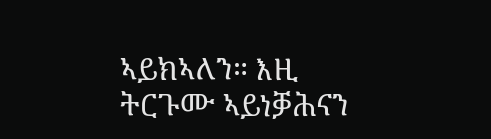ኣይክኣለን። እዚ ትርጉሙ ኣይነቓሕናን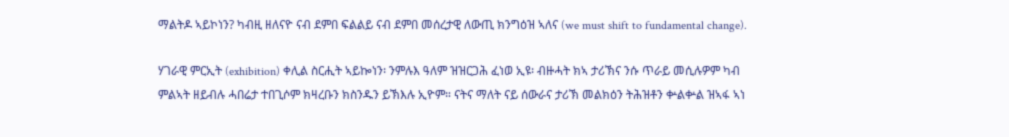ማልትዶ ኣይኮነን? ካብዚ ዘለናዮ ናብ ደምበ ፍልልይ ናብ ደምበ መሰረታዊ ለውጢ ክንግዕዝ ኣለና (we must shift to fundamental change).

ሃገራዊ ምርኢት (exhibition) ቀሊል ስርሒት ኣይኰነን፡ ንምሉእ ዓለም ዝዝርጋሕ ፈነወ ኢዩ፡ ብዙሓት ክኣ ታሪኽና ንሱ ጥራይ መሲሉዎም ካብ ምልኣት ዘይብሉ ሓበሬታ ተበጊሶም ክዛረቡን ክስንዱን ይኽእሉ ኢዮም። ናትና ማለት ናይ ሰውራና ታሪኽ መልክዕን ትሕዝቶን ቍልቍል ዝኣፋ ኣነ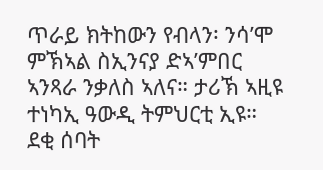ጥራይ ክትከውን የብላን፡ ንሳ’ሞ ምኽኣል ስኢንናያ ድኣ’ምበር ኣንጻራ ንቃለስ ኣለና። ታሪኽ ኣዚዩ ተነካኢ ዓውዲ ትምህርቲ ኢዩ። ደቂ ሰባት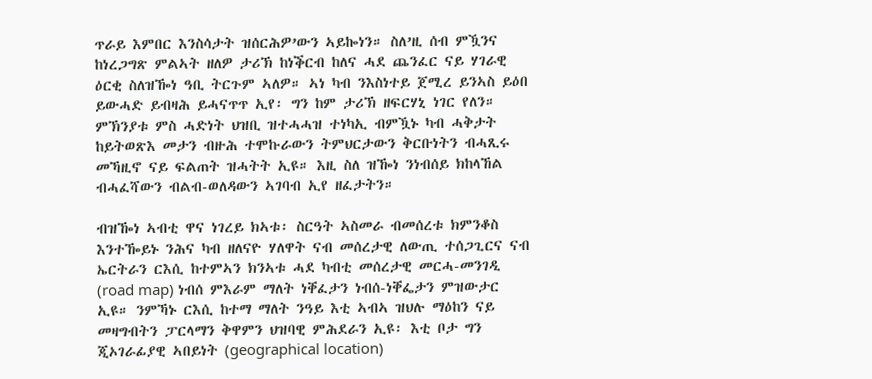ጥራይ እምበር እንስሳታት ዝሰርሕዎ’ውን ኣይኰነን። ስለ’ዚ ሰብ ምዃንና ከነረጋግጽ ምልኣት ዘለዎ ታሪኽ ከነቕርብ ከለና ሓደ ጨንፈር ናይ ሃገራዊ ዕርቂ ስለዝዀነ ዓቢ ትርጉም ኣለዎ። ኣነ ካብ ንእስነተይ ጀሚረ ይንኣስ ይዕበ ይውሓድ ይብዛሕ ይሓናጥጥ ኢየ፡ ግን ከም ታሪኽ ዘፍርሃኒ ነገር የለን። ምኽንያቱ ምስ ሓድነት ህዝቢ ዝተሓሓዝ ተነካኢ ብምዃኑ ካብ ሓቅታት ከይትወጽእ መታን ብዙሕ ተሞኩራውን ትምህርታውን ቅርቡነትን ብሓጺሩ መኻዚኖ ናይ ፍልጠት ዝሓትት ኢዩ። እዚ ስለ ዝዀነ ንነብሰይ ክከላኸል ብሓፈሻውን ብልብ-ወለዳውን ኣገባብ ኢየ ዘፈታትን።

ብዝዀነ ኣብቲ ዋና ነገረይ ክኣቱ፡ ስርዓት ኣስመራ ብመሰረቱ ክምንቆስ እንተዀይኑ ንሕና ካብ ዘለናዮ ሃለዋት ናብ መሰረታዊ ለውጢ ተሰጋጊርና ናብ ኤርትራን ርእሲ ከተምኣን ክንኣቱ ሓደ ካብቲ መሰረታዊ መርሓ-መንገዲ (road map) ነብሰ ምእራም ማለት ነቐፈታን ነብሰ-ነቐፌታን ምዝውታር ኢዩ። ንምኻኑ ርእሲ ከተማ ማለት ንዓይ እቲ ኣብኣ ዝህሉ ማዕከን ናይ መዛግብትን ፓርላማን ቅዋምን ህዝባዊ ምሕደራን ኢዩ፡ እቲ ቦታ ግን ጂኦገራፊያዊ ኣበይነት (geographical location)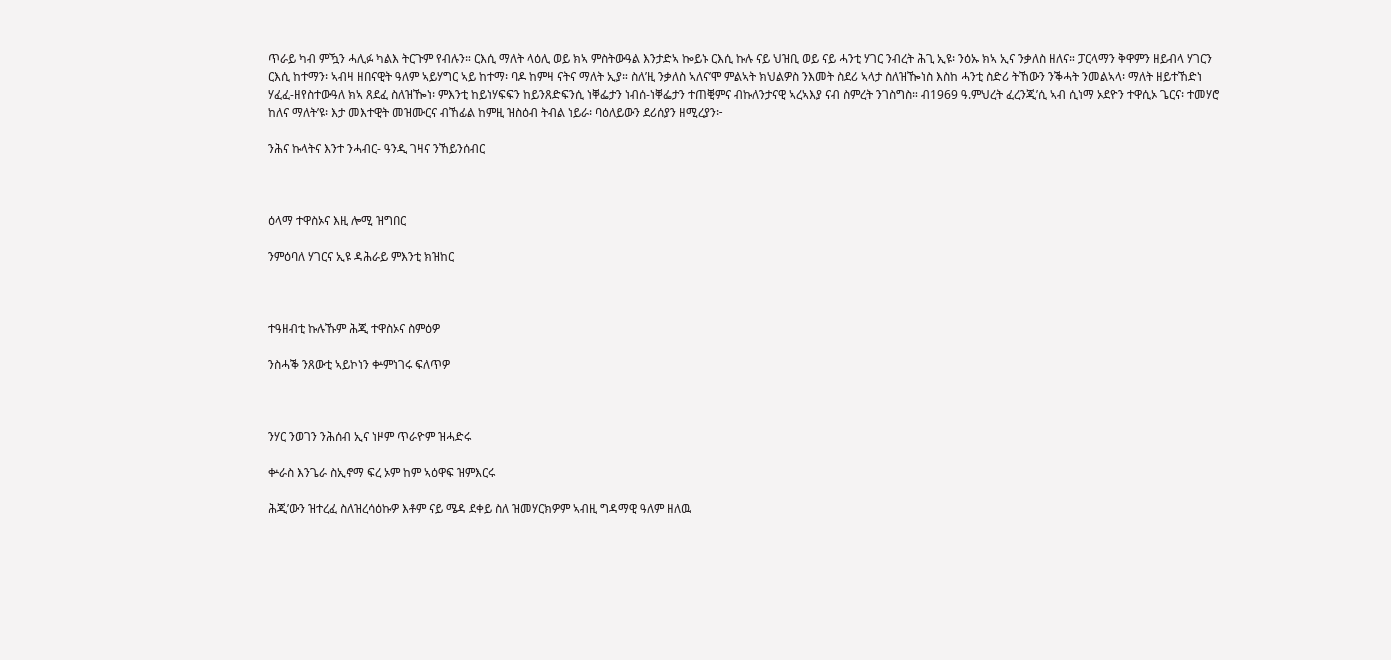ጥራይ ካብ ምዃን ሓሊፉ ካልእ ትርጉም የብሉን። ርእሲ ማለት ላዕሊ ወይ ክኣ ምስትውዓል እንታድኣ ኰይኑ ርእሲ ኩሉ ናይ ህዝቢ ወይ ናይ ሓንቲ ሃገር ንብረት ሕጊ ኢዩ፡ ንዕኡ ክኣ ኢና ንቃለስ ዘለና። ፓርላማን ቅዋምን ዘይብላ ሃገርን ርእሲ ከተማን፡ ኣብዛ ዘበናዊት ዓለም ኣይሃግር ኣይ ከተማ፡ ባዶ ከምዛ ናትና ማለት ኢያ። ስለ’ዚ ንቃለስ ኣለና’ሞ ምልኣት ክህልዎስ ንእመት ስደሪ ኣላታ ስለዝዀነስ እስከ ሓንቲ ስድሪ ትኸውን ንቕሓት ንመልኣላ፡ ማለት ዘይተኸድነ ሃፈፈ-ዘየስተውዓለ ክኣ ጸደፈ ስለዝዀነ፡ ምእንቲ ከይነሃፍፍን ከይንጸድፍንሲ ነቐፌታን ነብሰ-ነቐፌታን ተጠቒምና ብኩለንታናዊ ኣረኣእያ ናብ ስምረት ንገስግስ። ብ1969 ዓ.ምህረት ፈረንጂ’ሲ ኣብ ሲነማ ኦደዮን ተዋሲኦ ጌርና፡ ተመሃሮ ከለና ማለት’ዩ፡ እታ መእተዊት መዝሙርና ብኸፊል ከምዚ ዝስዕብ ትብል ነይራ፡ ባዕለይውን ደሪሰያን ዘሚረያን፦

ንሕና ኩላትና እንተ ንሓብር- ዓንዲ ገዛና ንኸይንሰብር



ዕላማ ተዋስኦና እዚ ሎሚ ዝግበር

ንምዕባለ ሃገርና ኢዩ ዳሕራይ ምእንቲ ክዝከር



ተዓዘብቲ ኩሉኹም ሕጂ ተዋስኦና ስምዕዎ

ንስሓቕ ንጸውቲ ኣይኮነን ቍምነገሩ ፍለጥዎ



ንሃር ንወገን ንሕሰብ ኢና ነዞም ጥራዮም ዝሓድሩ

ቍራስ እንጌራ ስኢኖማ ፍረ ኦም ከም ኣዕዋፍ ዝምእርሩ

ሕጂ’ውን ዝተረፈ ስለዝረሳዕኩዎ እቶም ናይ ሜዳ ደቀይ ስለ ዝመሃርክዎም ኣብዚ ግዳማዊ ዓለም ዘለዉ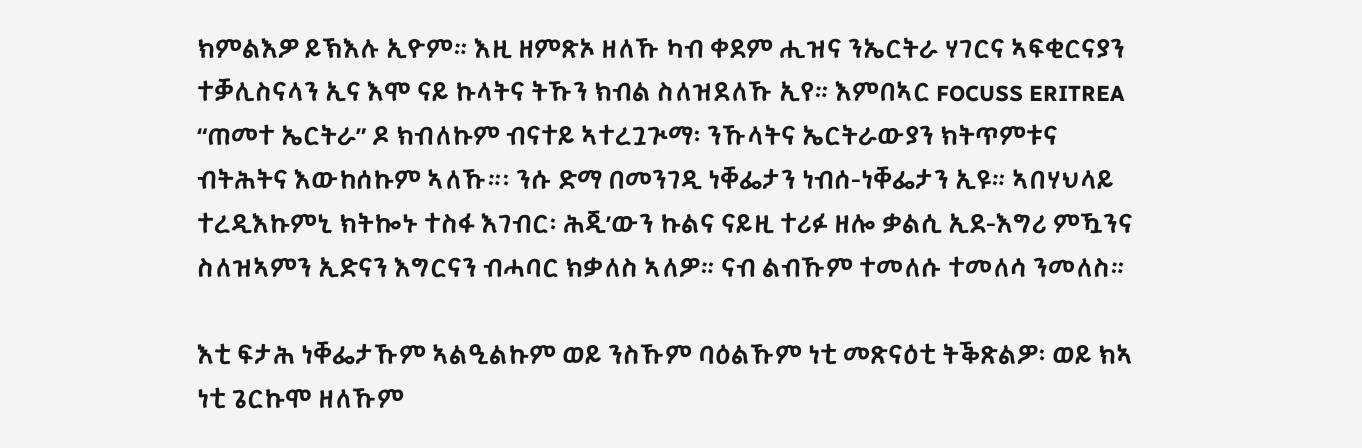ክምልእዎ ይኽእሉ ኢዮም። እዚ ዘምጽኦ ዘለኹ ካብ ቀደም ሒዝና ንኤርትራ ሃገርና ኣፍቂርናያን ተቓሊስናላን ኢና እሞ ናይ ኩላትና ትኹን ክብል ስለዝደለኹ ኢየ። እምበኣር FOCUSS ERITREA “ጠመተ ኤርትራ” ዶ ክብለኩም ብናተይ ኣተረጓጒማ፡ ንኹላትና ኤርትራውያን ክትጥምቱና ብትሕትና እውከሰኩም ኣለኹ።፡ ንሱ ድማ በመንገዲ ነቐፌታን ነብሰ-ነቐፌታን ኢዩ። ኣበሃህላይ ተረዲእኩምኒ ክትኰኑ ተስፋ እገብር፡ ሕጂ’ውን ኩልና ናይዚ ተሪፉ ዘሎ ቃልሲ ኢደ-እግሪ ምዃንና ስለዝኣምን ኢድናን እግርናን ብሓባር ክቃለስ ኣለዎ። ናብ ልብኹም ተመለሱ ተመለሳ ንመለስ።

እቲ ፍታሕ ነቐፌታኹም ኣልዒልኩም ወይ ንስኹም ባዕልኹም ነቲ መጽናዕቲ ትቕጽልዎ፡ ወይ ክኣ ነቲ ጌርኩሞ ዘለኹም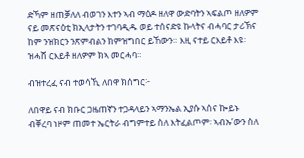ድኻም ዘጠቓለለ ብወገን እተን ኣብ ማዕዶ ዘለዋ ውድባትን ኣፍልጦ ዘለዎም ናይ መጽናዕቲ ክኢላታትን ተገባዲዱ ወይ ተሰናድዩ ኩላትና ብሓባር ታሪኽና ከም ንዝክርን ንጽምብልን ክምዝግበር ይኸውን። እዚ ናተይ ርእይቶ እዩ፡ ዝሓሸ ርእይቶ ዘለዎም ክኣ መርሓባ።

ብዝተረፈ ናብ ተወሳኺ ለበዋ ክሰግር፦

ለበዋይ ናብ ክቡር ጋዜጠኛን ተጋዳላይን ኣማንኤል ኢያሱ ኣሰና ኰይኑ ብቐረባ ነዞም ጠመተ ኤርትራ ብግምተይ ስለ እትፈልጦም፡ ኣብኡ’ውን ስለ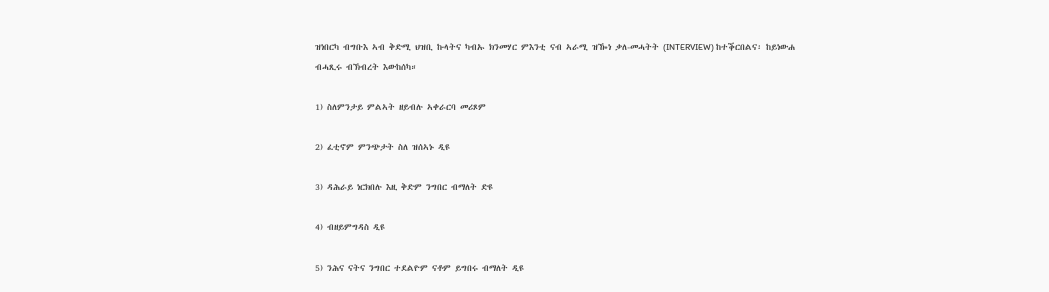ዝነበርካ ብግቡእ ኣብ ቅድሚ ህዝቢ ኩላትና ካብኡ ክንመሃር ምእንቲ ናብ ኣራሚ ዝዀነ ቃለ-መሓትት (INTERVIEW) ከተቕርበልና፡ ከይነውሐ ብሓጺሩ ብኽብረት እውከሰካ።

1) ስለምንታይ ምልኣት ዘይብሉ ኣቀራርባ መሪጾም

2) ፈቲኖም ምንጭታት ስለ ዝሰኣኑ ዲዩ

3) ዳሕራይ ነርክበሉ እዚ ቅድም ንግበር ብማለት ድዩ

4) ብዘይምግዳስ ዲዩ

5) ንሕና ናትና ንግበር ተደልዮም ናቶም ይግበሩ ብማለት ዲዩ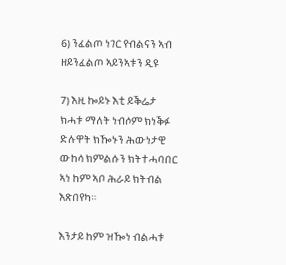6) ንፈልጦ ነገር የብልናን ኣብ ዘይንፈልጦ ኣይንኣቱን ዲዩ

7) እዚ ኰይኑ እቲ ይቕሬታ ክሓቱ ማለት ነብሶም ክነቕፉ ድሉዋት ክዀኑን ሕውነታዊ ውከሳ ክምልሱን ክትተሓባበር ኣነ ከም ኣቦ ሕራይ ክትብል እጽበየካ።

እንታይ ከም ዝዀነ ብልሓቱ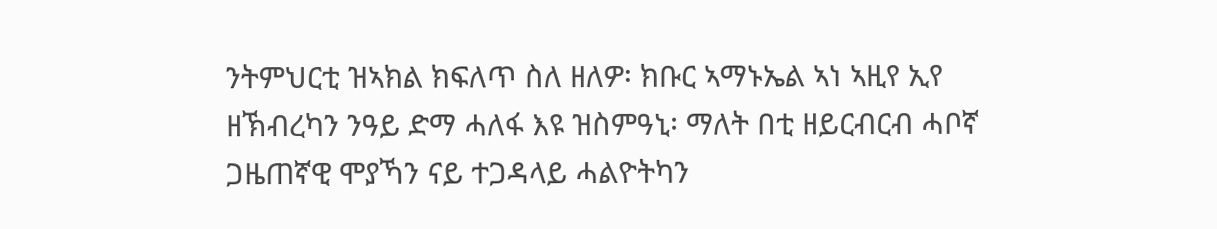ንትምህርቲ ዝኣክል ክፍለጥ ስለ ዘለዎ፡ ክቡር ኣማኑኤል ኣነ ኣዚየ ኢየ ዘኽብረካን ንዓይ ድማ ሓለፋ እዩ ዝስምዓኒ፡ ማለት በቲ ዘይርብርብ ሓቦኛ ጋዜጠኛዊ ሞያኻን ናይ ተጋዳላይ ሓልዮትካን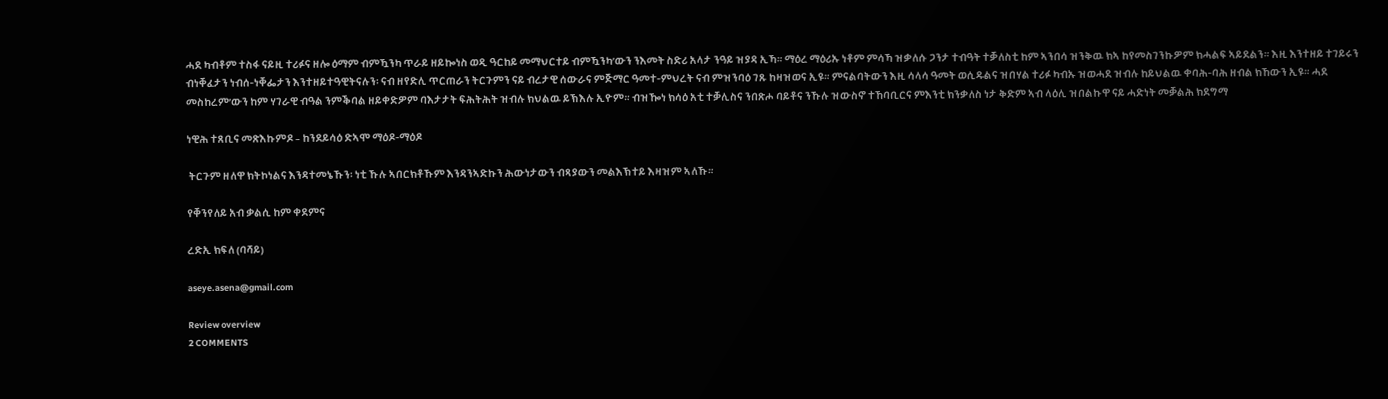ሓደ ካብቶም ተስፋ ናይዚ ተሪፉና ዘሎ ዕማም ብምዃንካ ጥራይ ዘይኰነስ ወዲ ዓርከይ መማህርተይ ብምዃንካ’ውን ንእመት ስድሪ አላታ ንዓይ ዝያዳ ኢኻ። ማዕረ ማዕሪኡ ነቶም ምሳኻ ዝቃለሱ ጋንታ ተብዓት ተቓለስቲ ከም ኣንበሳ ዝንቅዉ ክኣ ከየመስገንኩዎም ክሓልፍ ኣይደልን። እዚ እንተዘይ ተገይሩን ብነቐፈታን ነብሰ-ነቐፌታን እንተዘይተዓዊትናሉን፡ ናብ ዘየድሊ ጥርጠራን ትርጉምን ናይ ብረታዊ ሰውራና ምጅማር ዓመተ-ምህረት ናብ ምዝንባዕ ገጹ ከዛዝወና ኢዩ። ምናልባትውን እዚ ሳላሳ ዓመት ወሲዱልና ዝበሃል ተሪፉ ካብኡ ዝወሓደ ዝብሉ ከይህልዉ ቀባሕ-ባሕ ዘብል ክኸውን ኢዩ። ሓደ መስከረም’ውን ከም ሃገራዊ ብዓል ንምቕባል ዘይቀድዎም ባእታታት ፍሕትሕት ዝብሉ ክህልዉ ይኽእሉ ኢዮም። ብዝዀነ ክሳዕ አቲ ተቓሊስና ንበጽሖ ባይቶና ንኹሉ ዝውስኖ ተኸባቢርና ምእንቲ ክንቃለስ ነታ ቅድም ኣብ ላዕሊ ዝበልኩዋ ናይ ሓድነት መቓልሕ ክደግማ

ነዊሕ ተጸቢና መጽእኩምዶ – ከንደይሳዕ ድኣሞ ማዕዶ-ማዕዶ

 ትርጉም ዘለዋ ክትኮነልና እንዳተመኔኹን፡ ነቲ ኹሉ ኣበርክቶኹም እንዳንኣድኩን ሕውነታውን ብጻያውን መልእኽተይ እዛዝም ኣለኹ።

የቐንየለይ አብ ቃልሲ ከም ቀደምና

ረድኢ ክፍለ (ባሻይ)

aseye.asena@gmail.com

Review overview
2 COMMENTS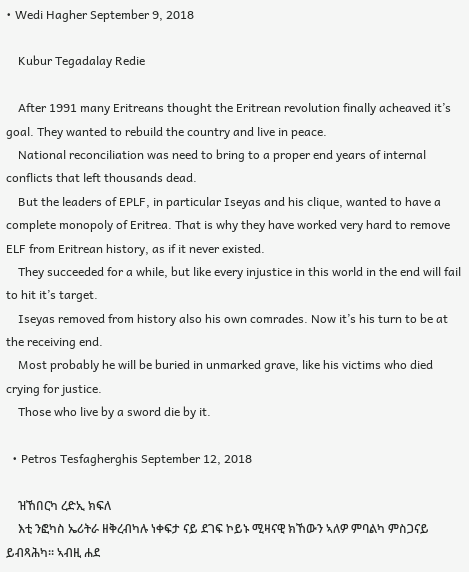• Wedi Hagher September 9, 2018

    Kubur Tegadalay Redie

    After 1991 many Eritreans thought the Eritrean revolution finally acheaved it’s goal. They wanted to rebuild the country and live in peace.
    National reconciliation was need to bring to a proper end years of internal conflicts that left thousands dead.
    But the leaders of EPLF, in particular Iseyas and his clique, wanted to have a complete monopoly of Eritrea. That is why they have worked very hard to remove ELF from Eritrean history, as if it never existed.
    They succeeded for a while, but like every injustice in this world in the end will fail to hit it’s target.
    Iseyas removed from history also his own comrades. Now it’s his turn to be at the receiving end.
    Most probably he will be buried in unmarked grave, like his victims who died crying for justice.
    Those who live by a sword die by it.

  • Petros Tesfagherghis September 12, 2018

    ዝኸበርካ ረድኢ ክፍለ
    እቲ ንፎካስ ኤሪትራ ዘቅረብካሉ ነቀፍታ ናይ ደገፍ ኮይኑ ሚዛናዊ ክኸውን ኣለዎ ምባልካ ምስጋናይ ይብጻሕካ። ኣብዚ ሐደ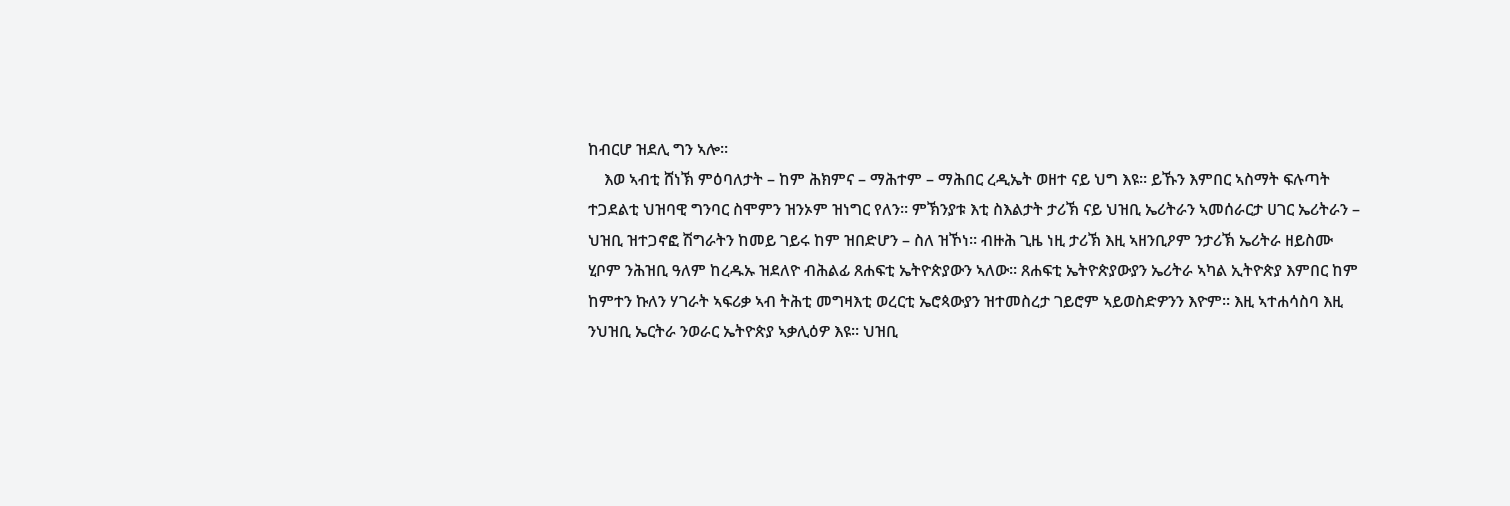ከብርሆ ዝደሊ ግን ኣሎ።
    እወ ኣብቲ ሸነኽ ምዕባለታት – ከም ሕክምና – ማሕተም – ማሕበር ረዲኤት ወዘተ ናይ ህግ እዩ። ይኹን እምበር ኣስማት ፍሉጣት ተጋደልቲ ህዝባዊ ግንባር ስሞምን ዝንኦም ዝነግር የለን። ምኽንያቱ እቲ ስእልታት ታሪኽ ናይ ህዝቢ ኤሪትራን ኣመሰራርታ ሀገር ኤሪትራን – ህዝቢ ዝተጋኖፎ ሽግራትን ከመይ ገይሩ ከም ዝበድሆን – ስለ ዝኾነ። ብዙሕ ጊዜ ነዚ ታሪኽ እዚ ኣዘንቢዖም ንታሪኽ ኤሪትራ ዘይስሙ ሂቦም ንሕዝቢ ዓለም ከረዱኡ ዝደለዮ ብሕልፊ ጸሐፍቲ ኤትዮጵያውን ኣለው። ጸሐፍቲ ኤትዮጵያውያን ኤሪትራ ኣካል ኢትዮጵያ እምበር ከም ከምተን ኩለን ሃገራት ኣፍሪቃ ኣብ ትሕቲ መግዛእቲ ወረርቲ ኤሮጳውያን ዝተመስረታ ገይሮም ኣይወስድዎንን እዮም። እዚ ኣተሐሳስባ እዚ ንህዝቢ ኤርትራ ንወራር ኤትዮጵያ ኣቃሊዕዎ እዩ። ህዝቢ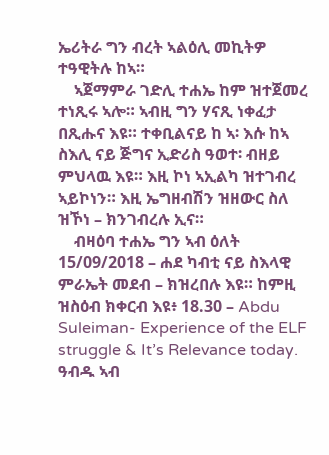ኤሪትራ ግን ብረት ኣልዕሊ መኪትዎ ተዓዊትሉ ከኣ።
    ኣጀማምራ ገድሊ ተሐኤ ከም ዝተጀመረ ተነጺሩ ኣሎ። ኣብዚ ግን ሃናጺ ነቀፈታ በጺሑና እዩ። ተቀቢልናይ ከ ኣ፡ እሱ ከኣ ስእሊ ናይ ጅግና ኢድሪስ ዓወተ፡ ብዘይ ምህላዉ እዩ። እዚ ኮነ ኣኢልካ ዝተገብረ ኣይኮነን። እዚ ኤግዘብሽን ዝዘውር ስለ ዝኾነ – ክንገብረሉ ኢና።
    ብዛዕባ ተሐኤ ግን ኣብ ዕለት 15/09/2018 – ሐደ ካብቲ ናይ ስእላዊ ምራኤት መደብ – ክዝረበሉ እዩ። ከምዚ ዝስዕብ ክቀርብ እዩ፥ 18.30 – Abdu Suleiman- Experience of the ELF struggle & It’s Relevance today. ዓብዱ ኣብ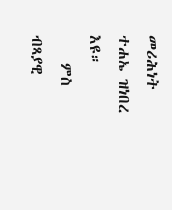መሪሕነት ተሐኤ ዝነበረ እዩ።
    ምስ ብጻያዊ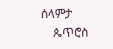ሰላምታ
    ጴጥሮስ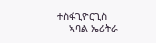ተስፋጊዮርጊስ
    ኣባል ኤሪትራ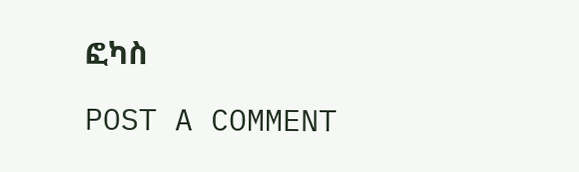ፎካስ

POST A COMMENT